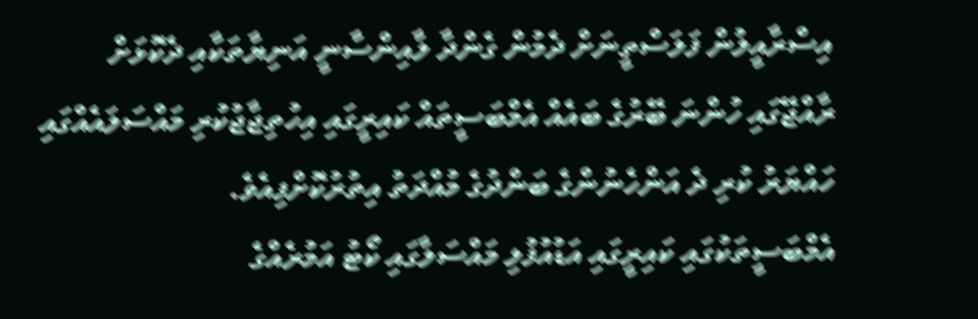އިސްރާއީލުން ފަލަސްތީނަށް ދެމުން ގެންދާ ލާއިންސާނީ އަނިޔާތަކާއި ދެކޮޅަށް ރާއްޖޭގައި ހުންނަ ބޭރުގެ ބައެއް އެމްބަސީތައް ކައިރީގައި އިހުތިޖާޖުކުރި މައްސަލައެއްގައި ހައްޔަރު ކުރި ދެ އަންހެނުންގެ ބަންދުގެ މުއްދަތު އިތުރުކޮށްފިއެވެ.
އެމްބަސީތަކުގައި ކައިރީގައި އަޑުއުފުލި މައްސަލާގައި ކޯޓު އަމުރެއްގެ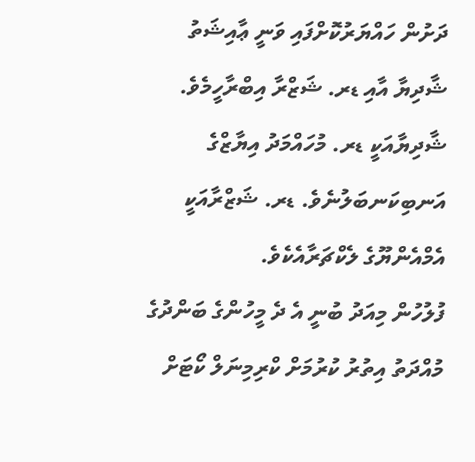ދަށުން ހައްޔަރުކޮށްފައި ވަނީ ޢާއިޝަތު ޝާދިޔާ އާއި ޑރ. ޝަޒްރާ އިބްރާހީމެވެ. ޝާދިޔާއަކީ ޑރ. މުހައްމަދު އިޔާޒްގެ އަނބިކަނބަލުނެވެ. ޑރ. ޝަޒްރާއަކީ އެމްއެންޔޫގެ ލެކްޗަރާއެކެވެ.
ފުލުހުން މިއަދު ބުނީ އެ ދެ މީހުންގެ ބަންދުގެ މުއްދަތު އިތުރު ކުރުމަށް ކްރިމިނަލް ކޯޓަށް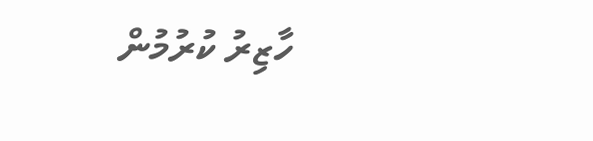ހާޒިރު ކުރުމުން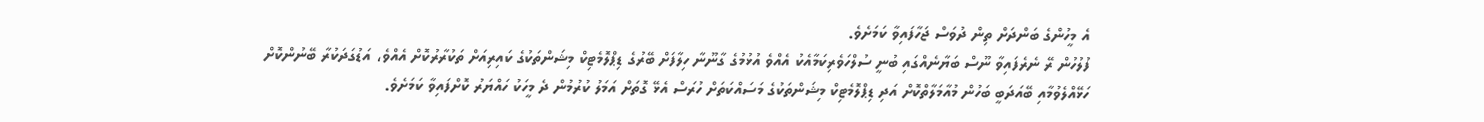އެ މީހުންގެ ބަންދަށް ތިން ދުވަސް ޖަހާފައިވާ ކަމަށެވެ.
ފުލުހުން ރޭ ނެރެފައިވާ ނޫސް ބަޔާނެއްގައި ބުނީ ސުލްހަވެރިކަމާއެކު އެއްވެ އުޅުމުގެ ގާނޫނާ ހިލާފަށް ބޭރުގެ ޑިޕްލޮމެޓިކް މިޝަންތަކުގެ ކައިރިއަށް ތަކުރާރުކޮށް އެއްވެ، އަޑުގަދަކުރާ ބޭނުންކޮށް ހަޅޭއްލެވުމާއި ބޭއަދަބީ ބަހުން މުއާމަލާތްކޮށް އަދި ޑިޕްލޮމެޓިކް މިޝަންތަކުގެ މަސައްކަތަށް ހުރަސް އެޅޭ ގޮތަށް އަމަލު ކުރުމުން ދެ މީހަކު ހައްޔަރު ކޮށްފައިވާ ކަމަށެވެ.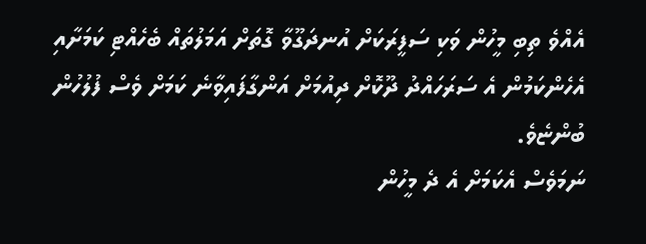އެއްވެ ތިބި މީހުން ވަކި ސަފީރަކަށް އުނދަގޫވާ ގޮތަށް އަމަލުތައް ބެހެއްޓި ކަމަށާއި އެހެންކަމުން އެ ސަރަހައްދު ދޫކޮށް ދިއުމަށް އަންގާފައިވާނެ ކަމަށް ވެސް ފުލުހުން ބުންޏެވެ.
ނަމަވެސް އެކަމަށް އެ ދެ މީހުން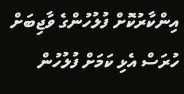އިންކާރުކޮށް ފުލުހުންގެ ވާޖިބަށް ހުރަސް އެޅި ކަމަށް ފުލުހުން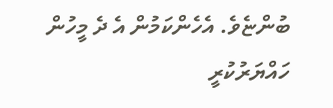ބުންޏެވެ. އެހެންކަމުން އެ ދެ މީހުން ހައްޔަރުކުރީ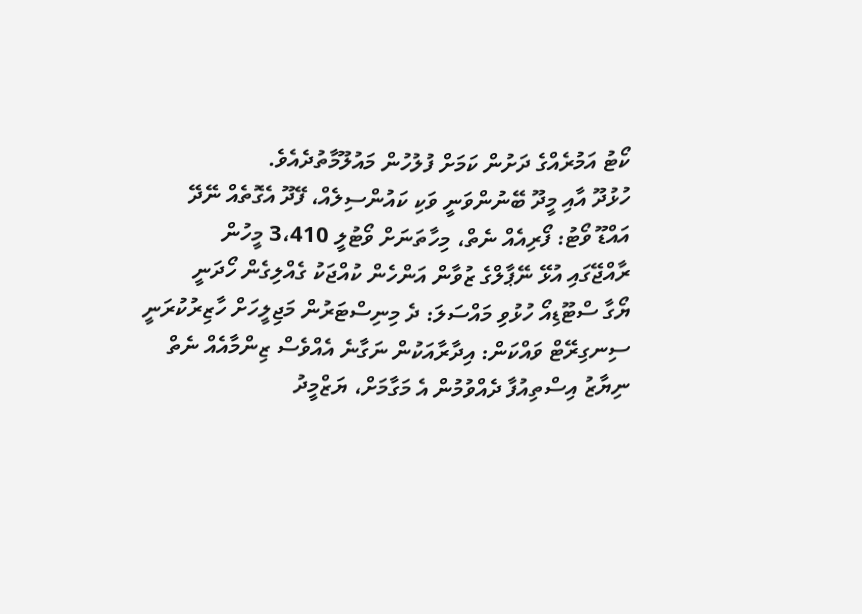ކޯޓު އަމުރެއްގެ ދަށުން ކަމަށް ފުލުހުން މައުލޫމާތުދެއެވެ.
ހުޅުދޫ އާއި މީދޫ ބޭނުންވަނީ ވަކި ކައުންސިލެއް، ފޭދޫ އެގޮތެއް ނޭދޭ
އައްޑޫ ވޯޓު: ފޯރިއެއް ނެތް، މިހާތަނަށް ވޯޓުލީ 3،410 މީހުން
ރާއްޖޭގައި އުޅޭ ނޭޕާލްގެ ޒުވާން އަންހެން ކުއްޖަކު ގެއްލިގެން ހޯދަނީ
ޔޯގާ ސްޓޫޑިއޯ ހުޅުވި މައްސަލަ: ދެ މިނިސްޓަރުން މަޖިލީހަށް ހާޒިރުކުރަނީ
ސިނގިރޭޓް ވައްކަން: އިދާރާއަކުން ނަގާނެ އެއްވެސް ޒިންމާއެއް ނެތް
ނިޔާޒު އިސްތިއުފާ ދެއްވުމުން އެ މަގާމަށް، ޔަޒްމީދު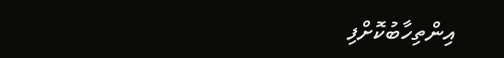އިންތިހާބުކޮށްފި